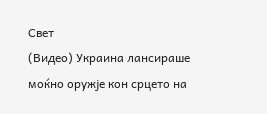Свет
(Видео) Украина лансираше моќно оружје кон срцето на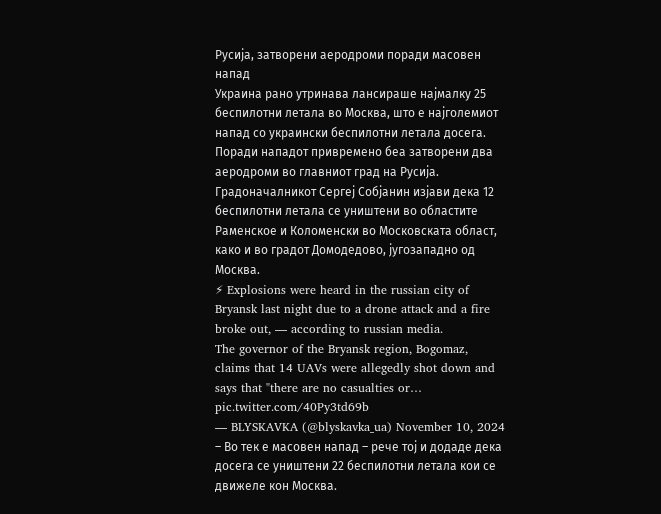Русија, затворени аеродроми поради масовен напад
Украина рано утринава лансираше најмалку 25 беспилотни летала во Москва, што е најголемиот напад со украински беспилотни летала досега. Поради нападот привремено беа затворени два аеродроми во главниот град на Русија.
Градоначалникот Сергеј Собјанин изјави дека 12 беспилотни летала се уништени во областите Раменское и Коломенски во Московската област, како и во градот Домодедово, југозападно од Москва.
⚡ Explosions were heard in the russian city of Bryansk last night due to a drone attack and a fire broke out, — according to russian media.
The governor of the Bryansk region, Bogomaz, claims that 14 UAVs were allegedly shot down and says that "there are no casualties or… pic.twitter.com/40Py3td69b
— BLYSKAVKA (@blyskavka_ua) November 10, 2024
– Во тек е масовен напад – рече тој и додаде дека досега се уништени 22 беспилотни летала кои се движеле кон Москва.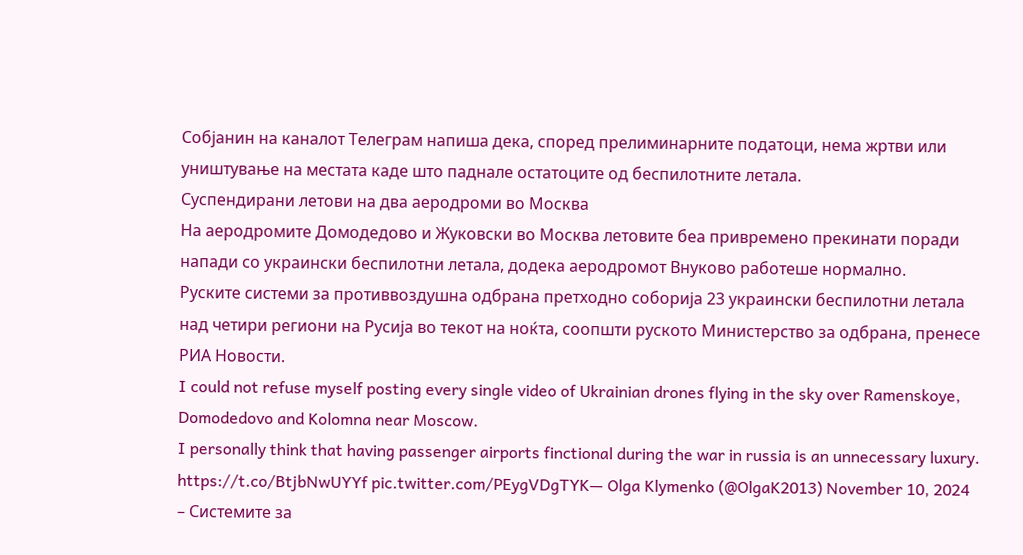Собјанин на каналот Телеграм напиша дека, според прелиминарните податоци, нема жртви или уништување на местата каде што паднале остатоците од беспилотните летала.
Суспендирани летови на два аеродроми во Москва
На аеродромите Домодедово и Жуковски во Москва летовите беа привремено прекинати поради напади со украински беспилотни летала, додека аеродромот Внуково работеше нормално.
Руските системи за противвоздушна одбрана претходно соборија 23 украински беспилотни летала над четири региони на Русија во текот на ноќта, соопшти руското Министерство за одбрана, пренесе РИА Новости.
I could not refuse myself posting every single video of Ukrainian drones flying in the sky over Ramenskoye, Domodedovo and Kolomna near Moscow.
I personally think that having passenger airports finctional during the war in russia is an unnecessary luxury. https://t.co/BtjbNwUYYf pic.twitter.com/PEygVDgTYK— Olga Klymenko (@OlgaK2013) November 10, 2024
– Системите за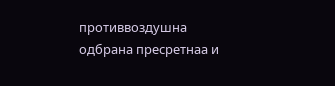противвоздушна одбрана пресретнаа и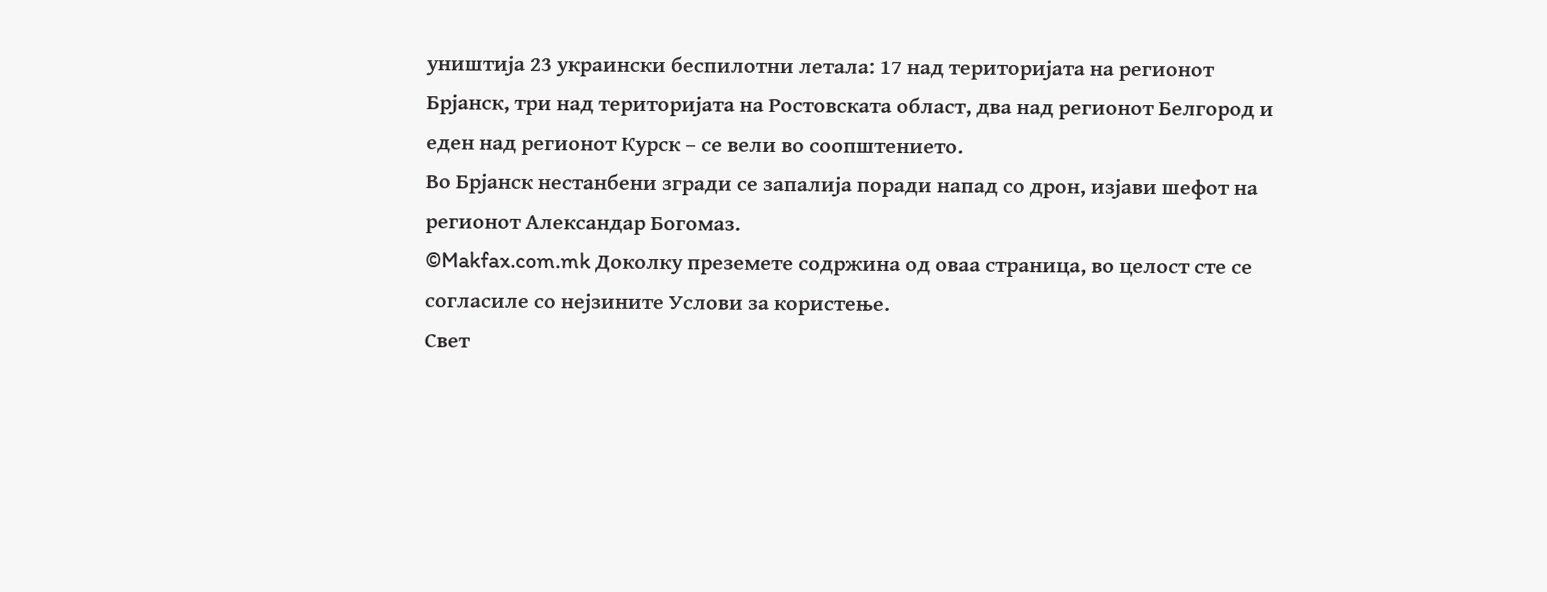уништија 23 украински беспилотни летала: 17 над територијата на регионот Брјанск, три над територијата на Ростовската област, два над регионот Белгород и еден над регионот Курск – се вели во соопштението.
Во Брјанск нестанбени згради се запалија поради напад со дрон, изјави шефот на регионот Александар Богомаз.
©Makfax.com.mk Доколку преземете содржина од оваа страница, во целост сте се согласиле со нејзините Услови за користење.
Свет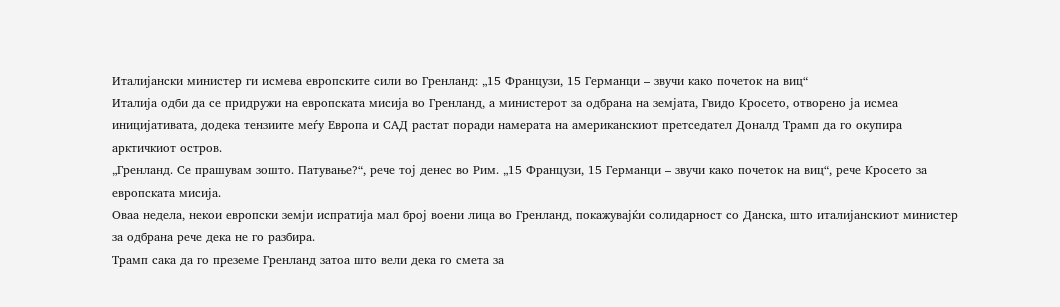Италијански министер ги исмева европските сили во Гренланд: „15 Французи, 15 Германци – звучи како почеток на виц“
Италија одби да се придружи на европската мисија во Гренланд, а министерот за одбрана на земјата, Гвидо Кросето, отворено ја исмеа иницијативата, додека тензиите меѓу Европа и САД растат поради намерата на американскиот претседател Доналд Трамп да го окупира арктичкиот остров.
„Гренланд. Се прашувам зошто. Патување?“, рече тој денес во Рим. „15 Французи, 15 Германци – звучи како почеток на виц“, рече Кросето за европската мисија.
Оваа недела, некои европски земји испратија мал број воени лица во Гренланд, покажувајќи солидарност со Данска, што италијанскиот министер за одбрана рече дека не го разбира.
Трамп сака да го преземе Гренланд затоа што вели дека го смета за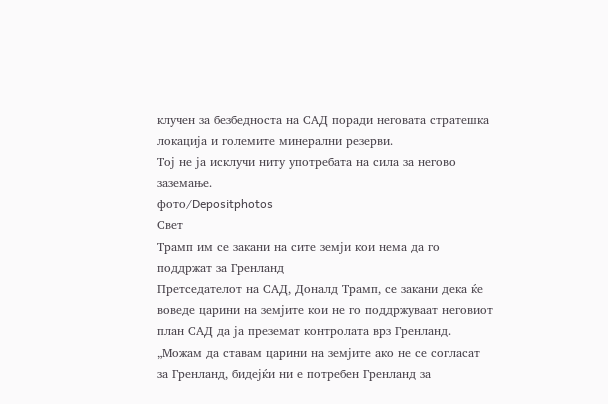клучен за безбедноста на САД поради неговата стратешка локација и големите минерални резерви.
Тој не ја исклучи ниту употребата на сила за негово заземање.
фото/Depositphotos
Свет
Трамп им се закани на сите земји кои нема да го поддржат за Гренланд
Претседателот на САД, Доналд Трамп, се закани дека ќе воведе царини на земјите кои не го поддржуваат неговиот план САД да ја преземат контролата врз Гренланд.
„Можам да ставам царини на земјите ако не се согласат за Гренланд, бидејќи ни е потребен Гренланд за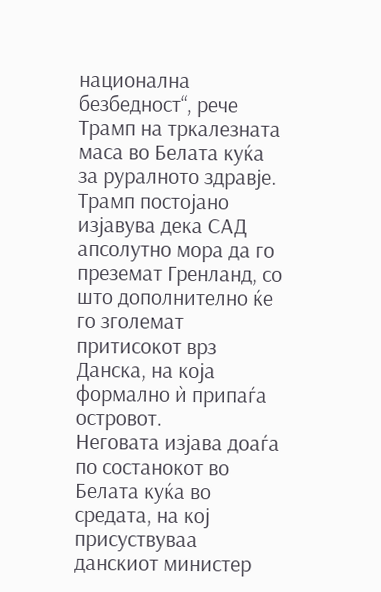национална безбедност“, рече Трамп на тркалезната маса во Белата куќа за руралното здравје.
Трамп постојано изјавува дека САД апсолутно мора да го преземат Гренланд, со што дополнително ќе го зголемат притисокот врз Данска, на која формално ѝ припаѓа островот.
Неговата изјава доаѓа по состанокот во Белата куќа во средата, на кој присуствуваа данскиот министер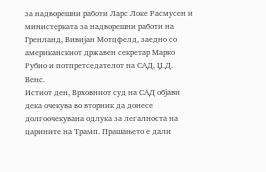за надворешни работи Ларс Локе Расмусен и министерката за надворешни работи на Гренланд, Вивијан Мотцфелд, заедно со американскиот државен секретар Марко Рубио и потпретседателот на САД, Џ.Д. Венс.
Истиот ден, Врховниот суд на САД објави дека очекува во вторник да донесе долгоочекувана одлука за легалноста на царините на Трамп. Прашањето е дали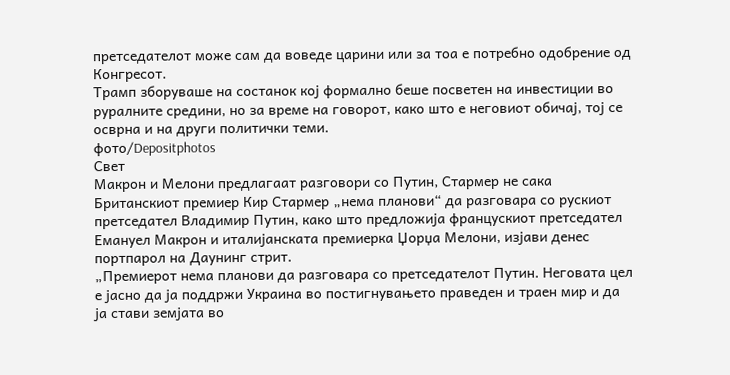претседателот може сам да воведе царини или за тоа е потребно одобрение од Конгресот.
Трамп зборуваше на состанок кој формално беше посветен на инвестиции во руралните средини, но за време на говорот, како што е неговиот обичај, тој се осврна и на други политички теми.
фото/Depositphotos
Свет
Макрон и Мелони предлагаат разговори со Путин, Стармер не сака
Британскиот премиер Кир Стармер „нема планови“ да разговара со рускиот претседател Владимир Путин, како што предложија францускиот претседател Емануел Макрон и италијанската премиерка Џорџа Мелони, изјави денес портпарол на Даунинг стрит.
„Премиерот нема планови да разговара со претседателот Путин. Неговата цел е јасно да ја поддржи Украина во постигнувањето праведен и траен мир и да ја стави земјата во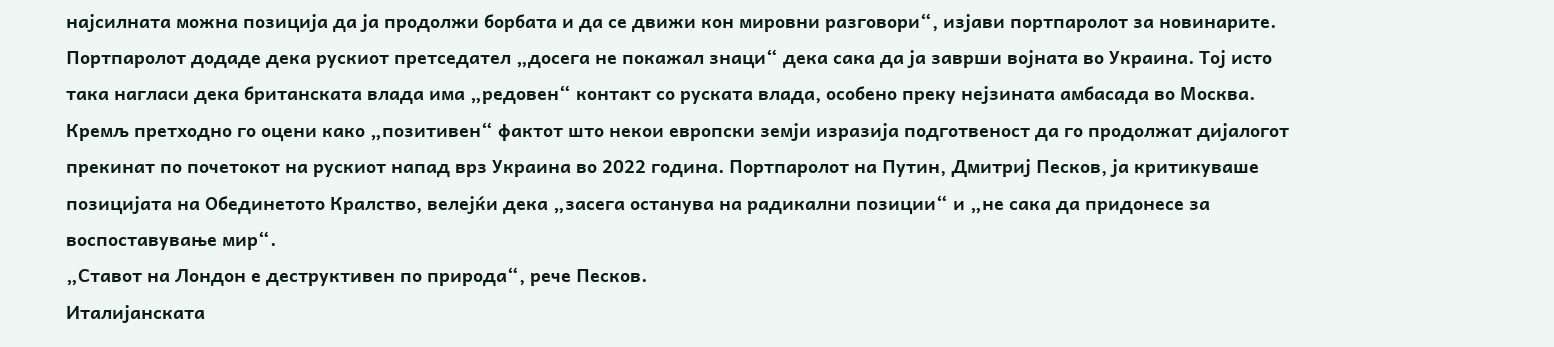најсилната можна позиција да ја продолжи борбата и да се движи кон мировни разговори“, изјави портпаролот за новинарите.
Портпаролот додаде дека рускиот претседател „досега не покажал знаци“ дека сака да ја заврши војната во Украина. Тој исто така нагласи дека британската влада има „редовен“ контакт со руската влада, особено преку нејзината амбасада во Москва.
Кремљ претходно го оцени како „позитивен“ фактот што некои европски земји изразија подготвеност да го продолжат дијалогот прекинат по почетокот на рускиот напад врз Украина во 2022 година. Портпаролот на Путин, Дмитриј Песков, ја критикуваше позицијата на Обединетото Кралство, велејќи дека „засега останува на радикални позиции“ и „не сака да придонесе за воспоставување мир“.
„Ставот на Лондон е деструктивен по природа“, рече Песков.
Италијанската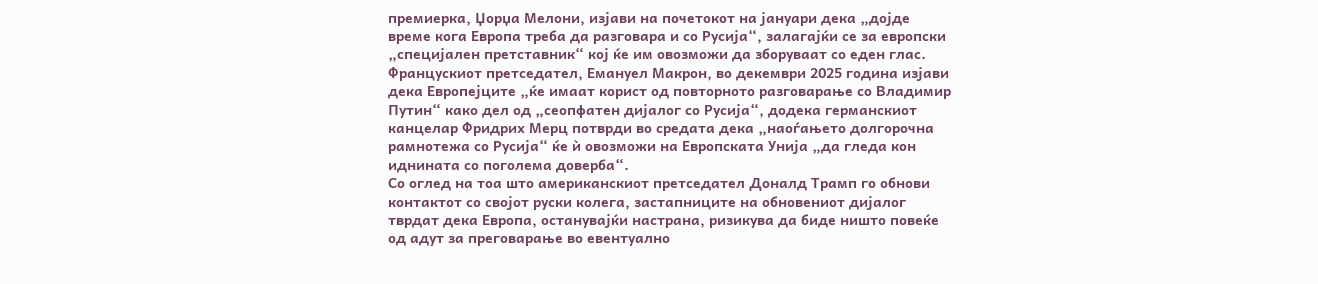премиерка, Џорџа Мелони, изјави на почетокот на јануари дека „дојде време кога Европа треба да разговара и со Русија“, залагајќи се за европски „специјален претставник“ кој ќе им овозможи да зборуваат со еден глас.
Францускиот претседател, Емануел Макрон, во декември 2025 година изјави дека Европејците „ќе имаат корист од повторното разговарање со Владимир Путин“ како дел од „сеопфатен дијалог со Русија“, додека германскиот канцелар Фридрих Мерц потврди во средата дека „наоѓањето долгорочна рамнотежа со Русија“ ќе ѝ овозможи на Европската Унија „да гледа кон иднината со поголема доверба“.
Со оглед на тоа што американскиот претседател Доналд Трамп го обнови контактот со својот руски колега, застапниците на обновениот дијалог тврдат дека Европа, останувајќи настрана, ризикува да биде ништо повеќе од адут за преговарање во евентуално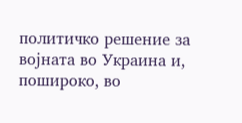политичко решение за војната во Украина и, пошироко, во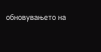обновувањето на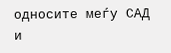односите меѓу САД и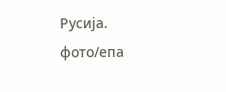Русија.
фото/епа